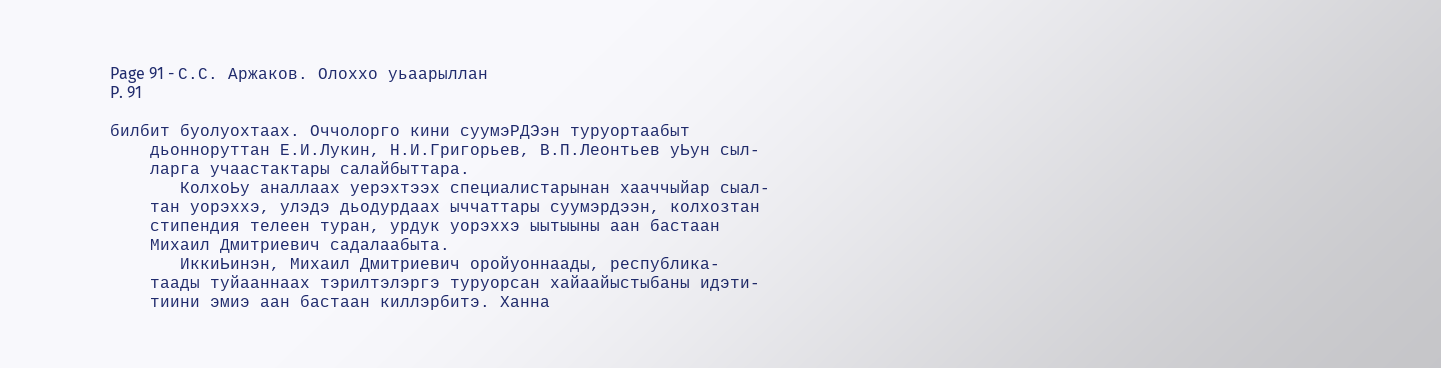Page 91 - С.С. Аржаков. Олоххо уьаарыллан
P. 91

билбит буолуохтаах. Оччолорго кини суумэРДЭэн туруортаабыт
    дьонноруттан Е.И.Лукин, Н.И.Григорьев, В.П.Леонтьев уЬун сыл-
    ларга учаастактары салайбыттара.
       КолхоЬу аналлаах уерэхтээх специалистарынан хааччыйар сыал-
    тан уорэххэ, улэдэ дьодурдаах ыччаттары суумэрдээн, колхозтан
    стипендия телеен туран, урдук уорэххэ ыытыыны аан бастаан
    Михаил Дмитриевич садалаабыта.
       ИккиЬинэн, Михаил Дмитриевич оройуоннаады, республика-
    таады туйааннаах тэрилтэлэргэ туруорсан хайаайыстыбаны идэти-
    тиини эмиэ аан бастаан киллэрбитэ. Ханна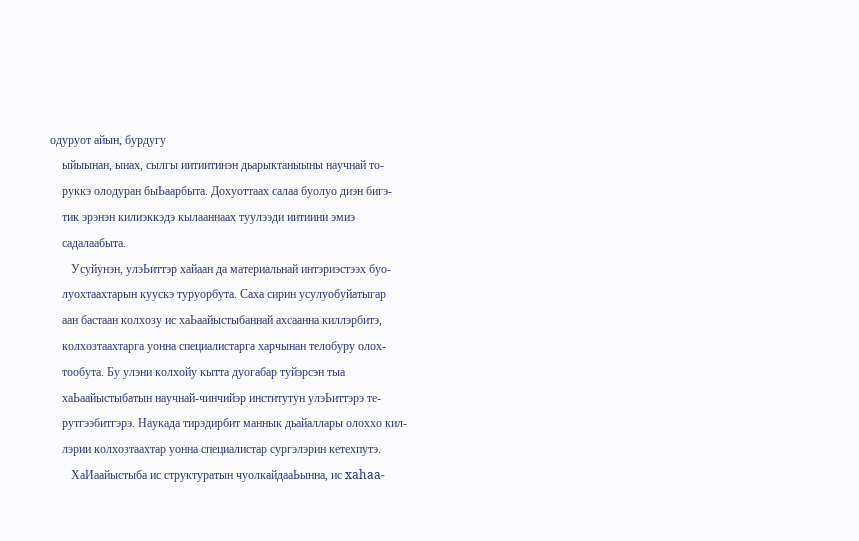одуруот айын, бурдугу
    ыйыынан, ынах, сылгы иитиитинэн дьарыктаныыны научнай то-
    руккэ олодуран быЬаарбыта. Дохуоттаах салаа буолуо диэн бигэ-
    тик эрэнэн килиэккэдэ кылааннаах туулээди иитиини эмиэ
    садалаабыта.
       Усуйунэн, улэЬиттэр хайаан да материальнай интэриэстээх буо-
    луохтаахтарын куускэ туруорбута. Саха сирин усулуобуйатыгар
    аан бастаан колхозу ис хаЬаайыстыбаннай ахсаанна киллэрбитэ,
    колхозтаахтарга уонна специалистарга харчынан телобуру олох-
    тообута. Бу улэни колхойу кытта дуогабар туйэрсэн тыа
    хаЬаайыстыбатын научнай-чинчийэр институтун улэЬиттэрэ те-
    рутгээбитгэрэ. Наукада тирэдирбит маннык дьайаллары олоххо кил-
    лэрии колхозтаахтар уонна специалистар сургэлэрин кетехпутэ.
       ХаИаайыстыба ис структуратын чуолкайдааЬынна, ис xahaa-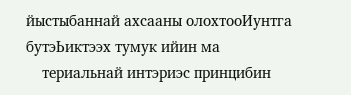йыстыбаннай ахсааны олохтооИунтга бутэЬиктээх тумук ийин ма
    териальнай интэриэс принцибин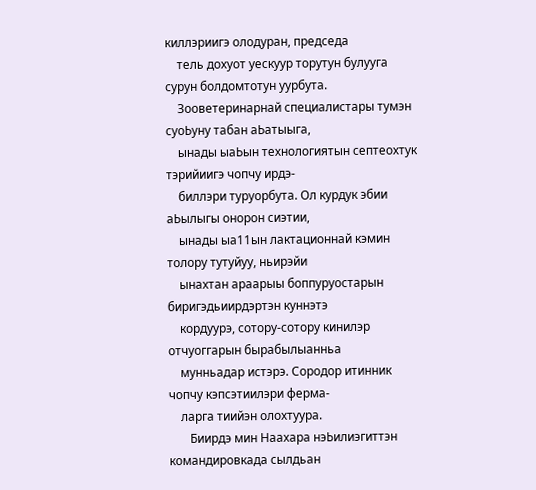киллэриигэ олодуран, председа
    тель дохуот уескуур торутун булууга сурун болдомтотун уурбута.
    Зооветеринарнай специалистары тумэн суоЬуну табан аЬатыыга,
    ынады ыаЬын технологиятын септеохтук тэрийиигэ чопчу ирдэ-
    биллэри туруорбута. Ол курдук эбии аЬылыгы онорон сиэтии,
    ынады ыа11ын лактационнай кэмин толору тутуйуу, ньирэйи
    ынахтан араарыы боппуруостарын биригэдьиирдэртэн куннэтэ
    кордуурэ, сотору-сотору кинилэр отчуоггарын бырабылыанньа
    мунньадар истэрэ. Сородор итинник чопчу кэпсэтиилэри ферма-
    ларга тиийэн олохтуура.
       Биирдэ мин Наахара нэЬилиэгиттэн командировкада сылдьан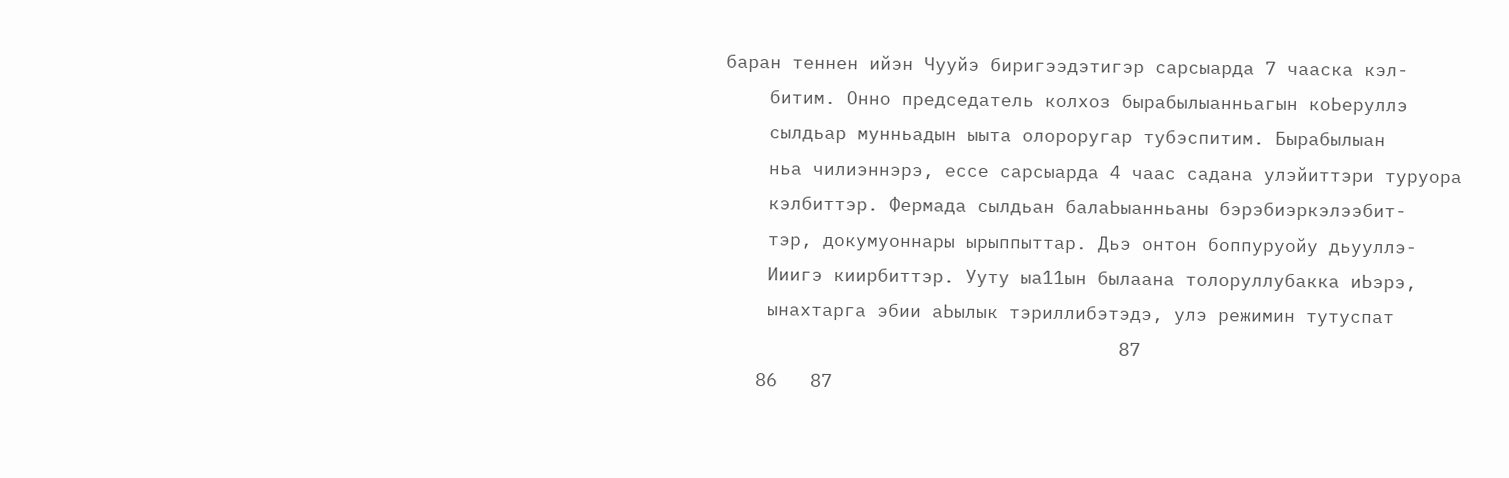баран теннен ийэн Чууйэ биригээдэтигэр сарсыарда 7 чааска кэл-
    битим. Онно председатель колхоз бырабылыанньагын коЬеруллэ
    сылдьар мунньадын ыыта олороругар тубэспитим. Бырабылыан
    ньа чилиэннэрэ, ессе сарсыарда 4 чаас садана улэйиттэри туруора
    кэлбиттэр. Фермада сылдьан балаЬыанньаны бэрэбиэркэлээбит-
    тэр, докумуоннары ырыппыттар. Дьэ онтон боппуруойу дьууллэ-
    Ииигэ киирбиттэр. Ууту ыа11ын былаана толоруллубакка иЬэрэ,
    ынахтарга эбии аЬылык тэриллибэтэдэ, улэ режимин тутуспат
                                    87
   86   87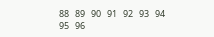88   89   90   91   92   93   94   95   96